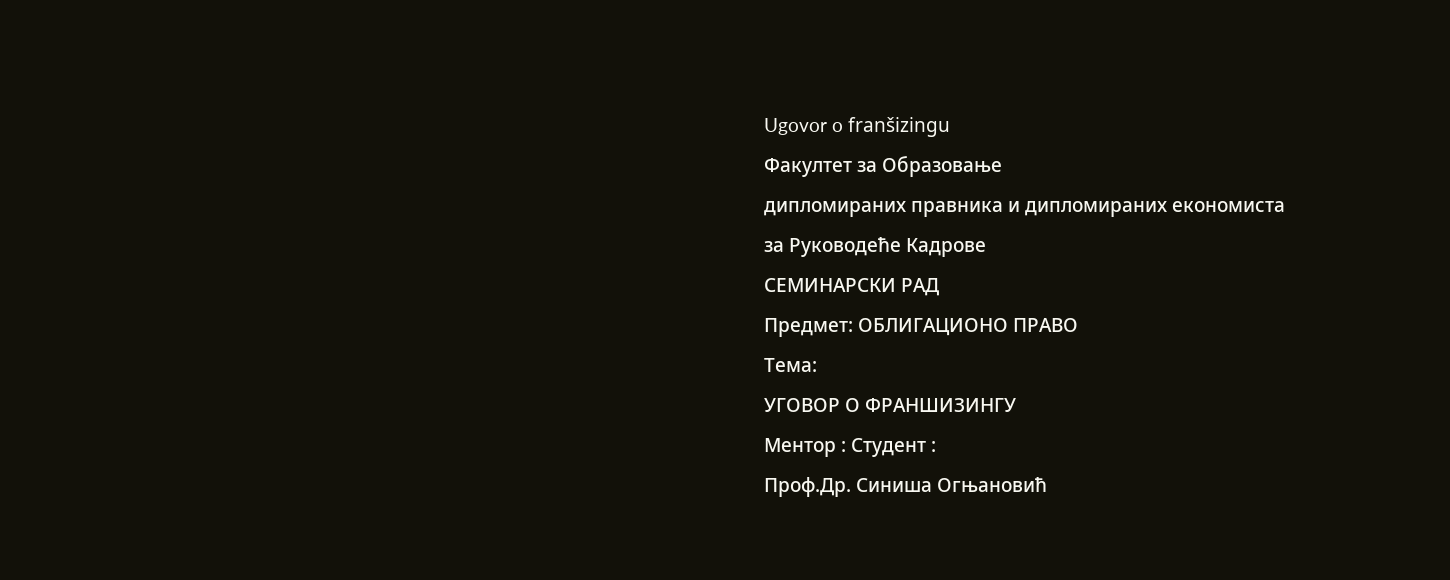Ugovor o franšizingu
Факултет за Образовање
дипломираних правника и дипломираних економиста
за Руководеће Кадрове
СЕМИНАРСКИ РАД
Предмет: ОБЛИГАЦИОНО ПРАВО
Тема:
УГОВОР О ФРАНШИЗИНГУ
Ментор : Студент :
Проф.Др. Синиша Огњановић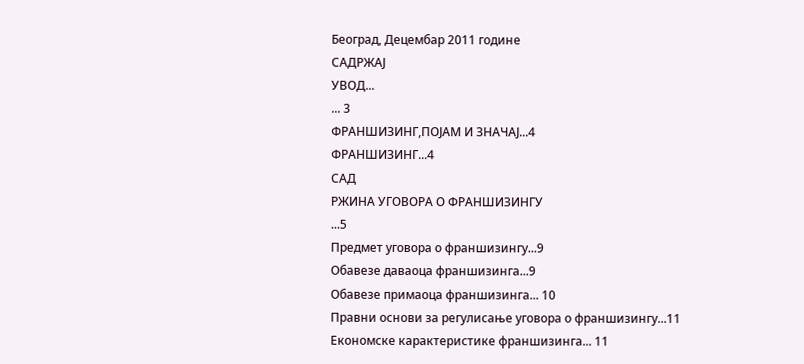Београд, Децембар 2011 годинe
САДРЖАЈ
УВОД...
... 3
ФРАНШИЗИНГ,ПОЈАМ И ЗНАЧАЈ...4
ФРАНШИЗИНГ...4
САД
РЖИНА УГОВОРА О ФРАНШИЗИНГУ
...5
Предмет уговора о франшизингу...9
Обавезе даваоца франшизинга...9
Обавезе примаоца франшизинга... 10
Правни основи за регулисање уговора о франшизингу...11
Економске карактеристике франшизинга... 11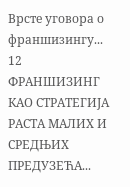Врсте уговора о франшизингу... 12
ФРАНШИЗИНГ КАО СТРАТЕГИЈА РАСТА МАЛИХ И СРЕДЊИХ
ПРЕДУЗЕЋА...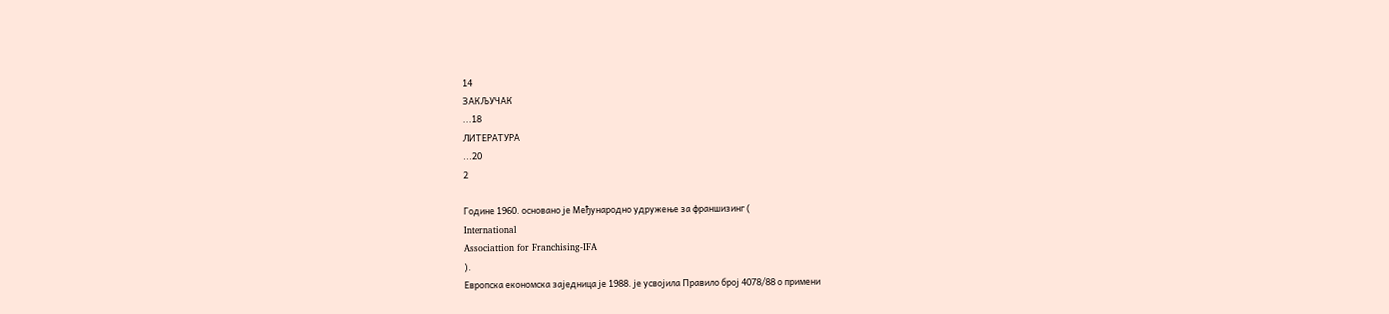14
ЗАКЉУЧАК
...18
ЛИТЕРАТУРА
...20
2

Године 1960. основано је Међународно удружење за франшизинг (
International
Associattion for Franchising-IFA
).
Европска економска заједница је 1988. је усвојила Правило број 4078/88 о примени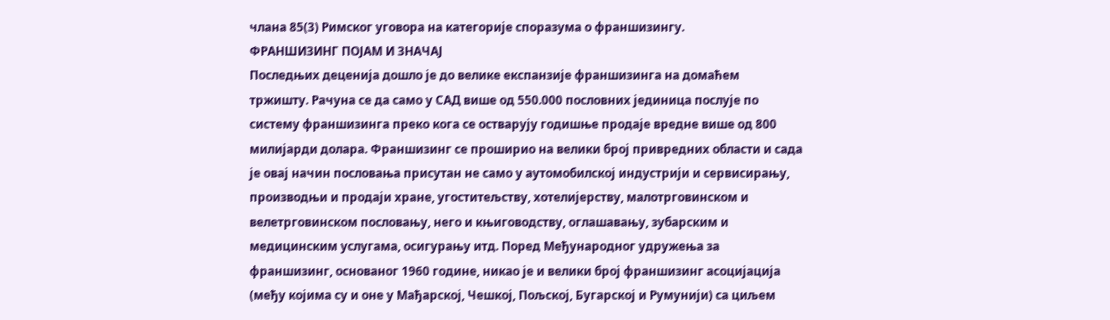члана 85(3) Римског уговора на категорије споразума о франшизингу.
ФРАНШИЗИНГ ПОЈАМ И ЗНАЧАЈ
Последњих деценија дошло је до велике експанзије франшизинга на домаћем
тржишту. Рачуна се да само у САД више од 550.000 пословних јединица послује по
систему франшизинга преко кога се остварују годишње продаје вредне више од 800
милијарди долара. Франшизинг се проширио на велики број привредних области и сада
је овај начин пословања присутан не само у аутомобилској индустрији и сервисирању,
производњи и продаји хране, угоститељству, хотелијерству, малотрговинском и
велетрговинском пословању, него и књиговодству, оглашавању, зубарским и
медицинским услугама, осигурању итд. Поред Међународног удружења за
франшизинг, основаног 1960 године, никао је и велики број франшизинг асоцијација
(међу којима су и оне у Мађарској, Чешкој, Пољској, Бугарској и Румунији) са циљем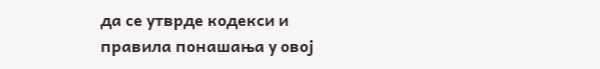да се утврде кодекси и правила понашања у овој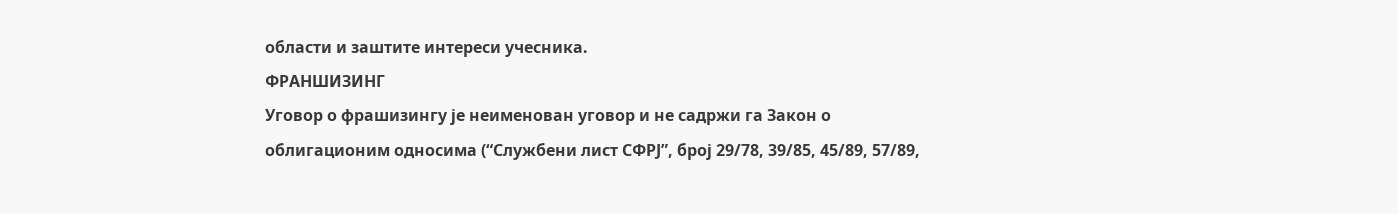области и заштите интереси учесника.
ФРАНШИЗИНГ
Уговор о фрашизингу је неименован уговор и не садржи га Закон о
облигационим односима (“Службени лист СФРЈ”, број 29/78, 39/85, 45/89, 57/89,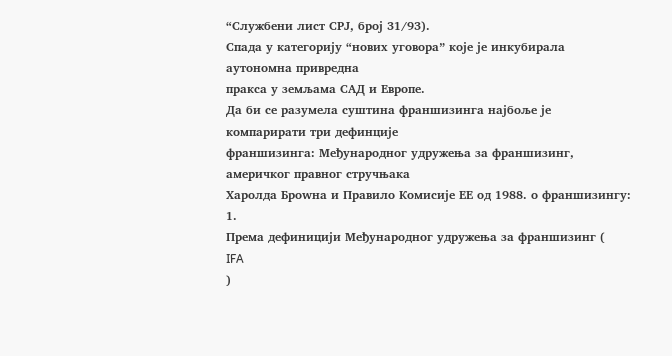“Службени лист СРЈ, број 31/93).
Спада у категорију “нових уговора” које је инкубирала аутономна привредна
пракса у земљама САД и Европе.
Да би се разумела суштина франшизинга најбоље је компарирати три дефинције
франшизинга: Међународног удружења за франшизинг, америчког правног стручњака
Харолда Броwна и Правило Комисије ЕЕ од 1988. о франшизингу:
1.
Према дефиницији Међународног удружења за франшизинг (
IFA
)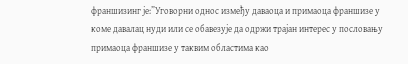франшизинг је:”Уговорни однос између даваоца и примаоца франшизе у
коме давалац нуди или се обавезује да одржи трајан интерес у пословању
примаоца франшизе у таквим областима као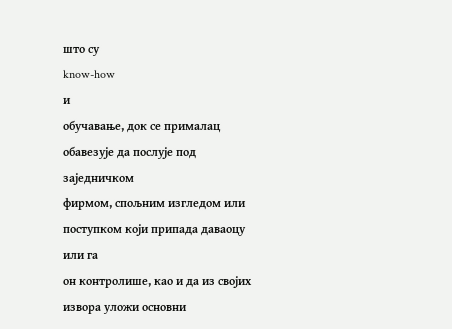што су
know-how
и
обучавање, док се прималац обавезује да послује под заједничком
фирмом, спољним изгледом или поступком који припада даваоцу или га
он контролише, као и да из својих извора уложи основни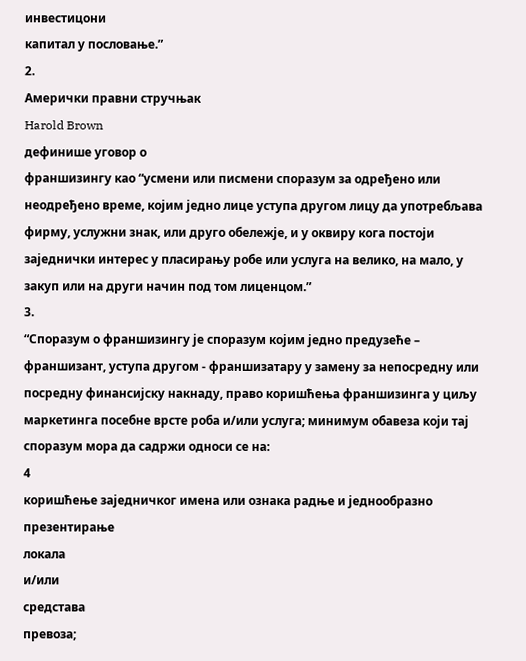инвестицони
капитал у пословање.”
2.
Амерички правни стручњак
Harold Brown
дефинише уговор о
франшизингу као “усмени или писмени споразум за одређено или
неодређено време, којим једно лице уступа другом лицу да употребљава
фирму, услужни знак, или друго обележје, и у оквиру кога постоји
заједнички интерес у пласирању робе или услуга на велико, на мало, у
закуп или на други начин под том лиценцом.”
3.
“Споразум о франшизингу је споразум којим једно предузеће –
франшизант, уступа другом - франшизатару у замену за непосредну или
посредну финансијску накнаду, право коришћења франшизинга у циљу
маркетинга посебне врсте роба и/или услуга; минимум обавеза који тај
споразум мора да садржи односи се на:
4
коришћење заједничког имена или ознака радње и једнообразно
презентирање
локала
и/или
средстава
превоза;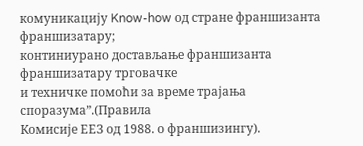комуникацију Know-how од стране франшизанта франшизатару;
континиурано достављање франшизанта франшизатару трговачке
и техничке помоћи за време трајања споразума”.(Правила
Комисије ЕЕЗ од 1988. о франшизингу).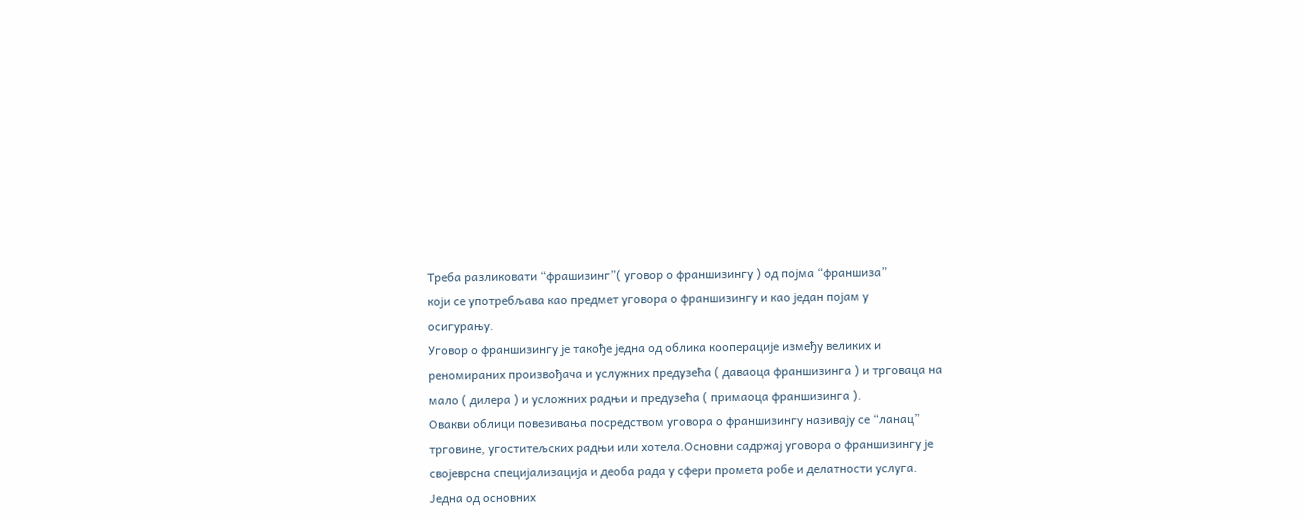Треба разликовати “фрашизинг”( уговор о франшизингу ) од појма “франшиза”
који се употребљава као предмет уговора о франшизингу и као један појам у
осигурању.
Уговор о франшизингу је такође једна од облика кооперације између великих и
реномираних произвођача и услужних предузећа ( даваоца франшизинга ) и трговаца на
мало ( дилера ) и усложних радњи и предузећа ( примаоца франшизинга ).
Овакви облици повезивања посредством уговора о франшизингу називају се “ланац”
трговине, угоститељских радњи или хотела.Основни садржај уговора о франшизингу је
својеврсна специјализација и деоба рада у сфери промета робе и делатности услуга.
Једна од основних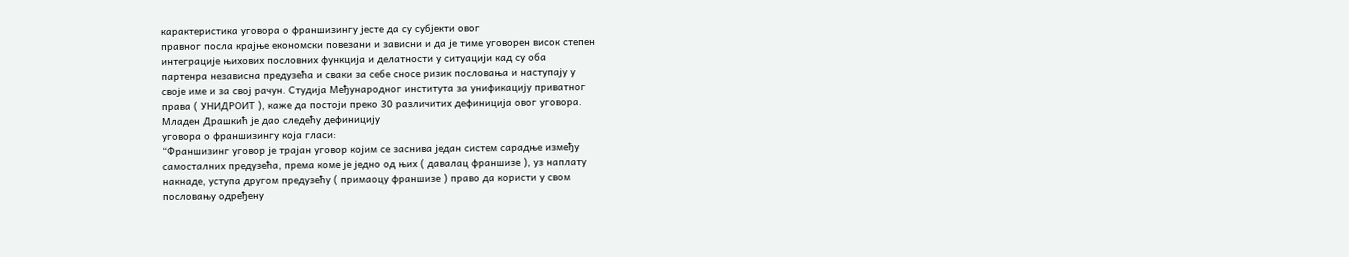карактеристика уговора о франшизингу јесте да су субјекти овог
правног посла крајње економски повезани и зависни и да је тиме уговорен висок степен
интеграције њихових пословних функција и делатности у ситуацији кад су оба
партенра независна предузећа и сваки за себе сносе ризик пословања и наступају у
своје име и за свој рачун. Студија Међународног института за унификацију приватног
права ( УНИДРОИТ ), каже да постоји преко 30 различитих дефиниција овог уговора.
Младен Драшкић је дао следећу дефиницију
уговора о франшизингу која гласи:
“Франшизинг уговор је трајан уговор којим се заснива један систем сарадње између
самосталних предузећа, према коме је једно од њих ( давалац франшизе ), уз наплату
накнаде, уступа другом предузећу ( примаоцу франшизе ) право да користи у свом
пословању одређену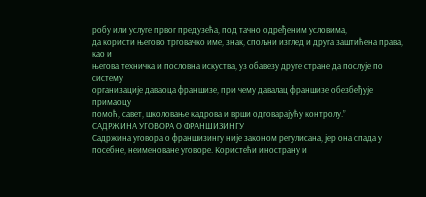робу или услуге првог предузећа, под тачно одређеним условима,
да користи његово трговачко име, знак, спољни изглед и друга заштићена права, као и
његова техничка и пословна искуства, уз обавезу друге стране да послује по систему
организације даваоца франшизе, при чему давалац франшизе обезбеђује примаоцу
помоћ, савет, школовање кадрова и врши одговарајућу контролу.”
САДРЖИНА УГОВОРА О ФРАНШИЗИНГУ
Садржина уговора о франшизингу није законом регулисана, јер она спада у
посебне, неименоване уговоре. Користећи инострану и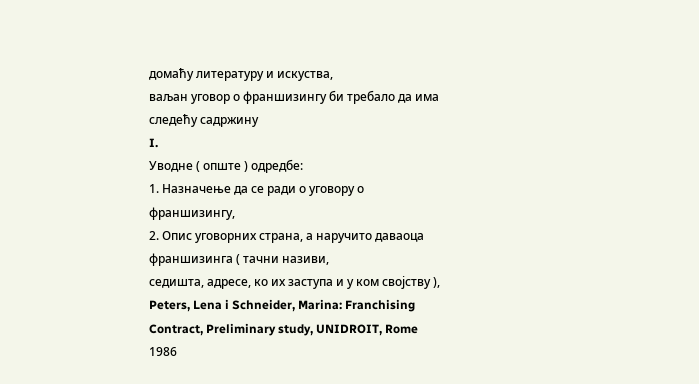домаћу литературу и искуства,
ваљан уговор о франшизингу би требало да има следећу садржину
I.
Уводне ( опште ) одредбе:
1. Назначење да се ради о уговору о франшизингу,
2. Опис уговорних страна, а наручито даваоца франшизинга ( тачни називи,
седишта, адресе, ко их заступа и у ком својству ),
Peters, Lena i Schneider, Marina: Franchising Contract, Preliminary study, UNIDROIT, Rome 1986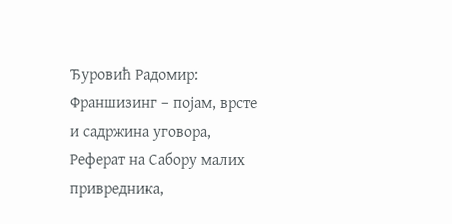Ђуровић Радомир: Франшизинг – појам, врсте и садржина уговора, Реферат на Сабору малих привредника,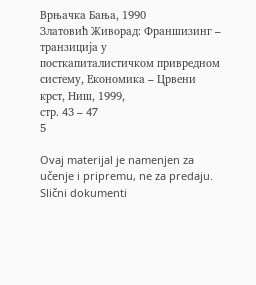Врњачка Бања, 1990
Златовић Живорад: Франшизинг – транзиција у посткапиталистичком привредном систему, Економика – Црвени крст, Ниш, 1999,
стр. 43 – 47
5

Ovaj materijal je namenjen za učenje i pripremu, ne za predaju.
Slični dokumenti